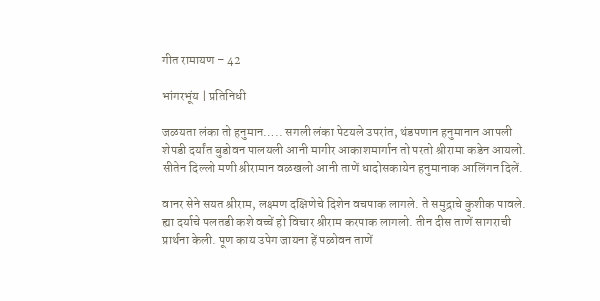गीत रामायण – 42

भांगरभूंय | प्रतिनिधी

जळयता लंका तो हनुमान….. सगली लंका पेटयले उपरांत, थंडपणान हनुमानान आपली शेपडी दर्यांत बुडोवन पालयली आनी मागीर आकाशमार्गान तो परतो श्रीरामा कडेन आयलो. सीतेन दिल्लो मणी श्रीरामान वळखलो आनी ताणें धादोसकायेन हनुमानाक आलिंगन दिलें.

वानर सेने सयत श्रीराम, लक्ष्मण दक्षिणेचे दिशेन वचपाक लागले. ते समुद्राचे कुशीक पावले. ह्या दर्याचे पलतडी कशे वच्चें हो विचार श्रीराम करपाक लागलो. तीन दीस ताणें सागराची प्रार्थना केली. पूण काय उपेग जायना हें पळोवन ताणें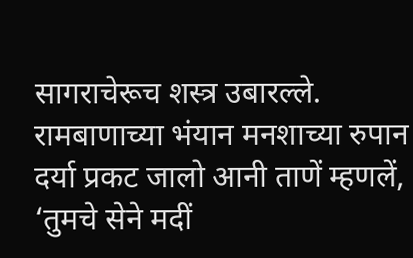सागराचेरूच शस्त्र उबारल्ले. रामबाणाच्या भंयान मनशाच्या रुपान दर्या प्रकट जालो आनी ताणें म्हणलें, ‘तुमचे सेने मदीं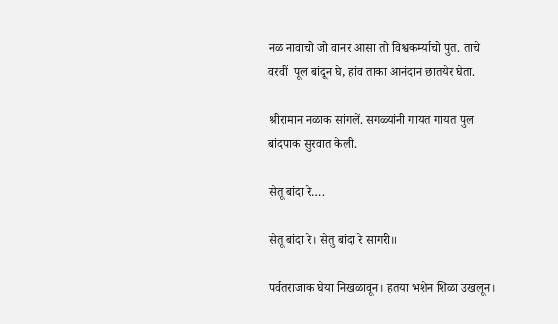नळ नावाचो जो वानर आसा तो विश्वकर्म्याचो पुत. ताचे  वरवीं  पूल बांदून घे, हांव ताका आनंदान छातयेर घेता.

श्रीरामान नळाक सांगलें. सगळ्यांनी गायत गायत पुल बांदपाक सुरवात केली.

सेतू बांदा रे….

सेतू बांदा रे। सेतु बांदा रे सागरी॥

पर्वतराजाक घेया निखळावून। हतया भशेन शिळा उखलून।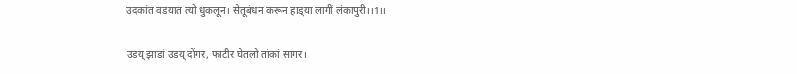उदकांत वडयात त्यो धुकलून। सेतूबंधन करून हाड्‌या लागीं लंकापुरी।।1।।

उडय् झाडां उडय् दोंगर, फाटीर घेतलो तांकां सागर।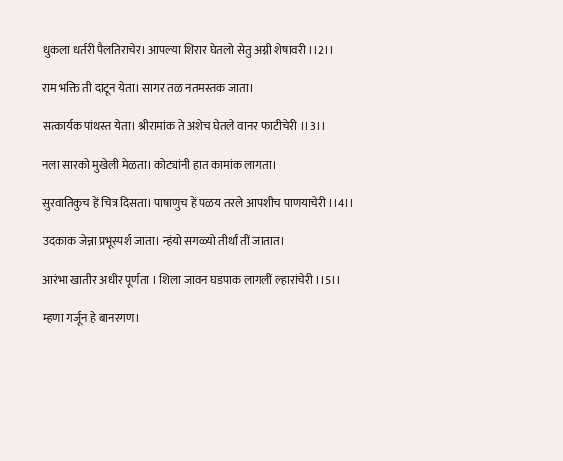धुकला धर्तरी पैलतिराचेर। आपल्या शिरार घेतलो सेतु अग्नी शेषावरी ।।2।।

राम भक्ति ती दाटून येता। सागर तळ नतमस्तक जाता।

सत्कार्यक पांथस्त येता। श्रीरामांक ते अशेच घेतले वानर फाटीचेरी ।।3।।

नला सारको मुखेली मेळता। कोट्यांनी हात कामांक लागता।

सुरवातिकुच हें चित्र दिसता। पाषाणुच हें पळय तरले आपशीच पाणयाचेरी ।।4।।

उदकाक जेन्ना प्रभूस्पर्श जाता। न्हंयो सगळ्यो तीर्थां तीं जातात।

आरंभा खातीर अधीर पूर्णता । शिला जावन घडपाक लागलीं ल्हारांचेरी ।।5।।

म्हणा गर्जून हे बानरगण।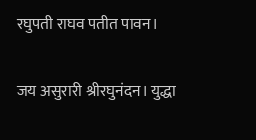रघुपती राघव पतीत पावन।

जय असुरारी श्रीरघुनंदन। युद्धा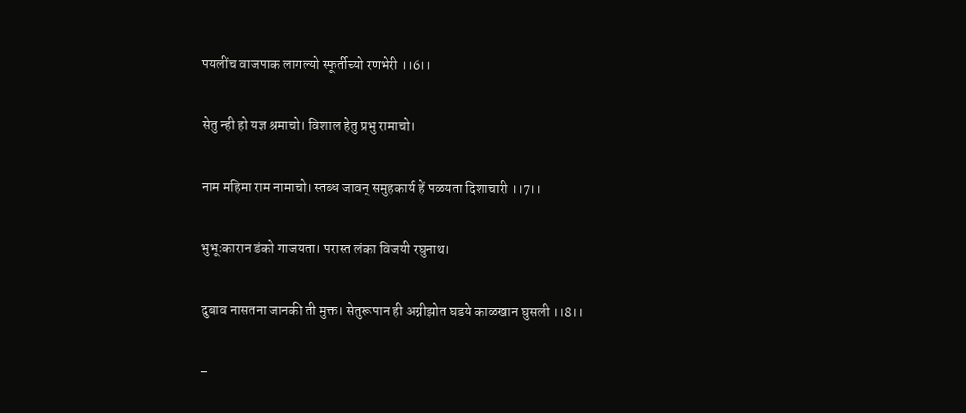पयलींच वाजपाक लागल्यो स्फूर्तीच्यो रणभेरी ।।6।।

सेतु न्ही हो यज्ञ श्रमाचो। विशाल हेतु प्रभु रामाचो।

नाम महिमा राम नामाचो। स्तब्ध जावन् समुहकार्य हें पळयता दिशाचारी ।।7।।

भुभूःकारान डंको गाजयता। परास्त लंका विजयी रघुनाथ।

दुबाव नासतना जानकी ती मुक्त। सेतुरूपान ही अग्नीझोत घडये काळखान घुसली ।।8।।

–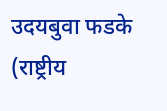उदयबुवा फडके (राष्ट्रीय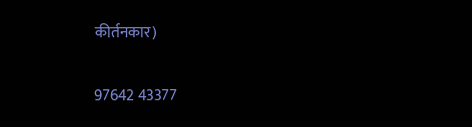कीर्तनकार)

97642 43377